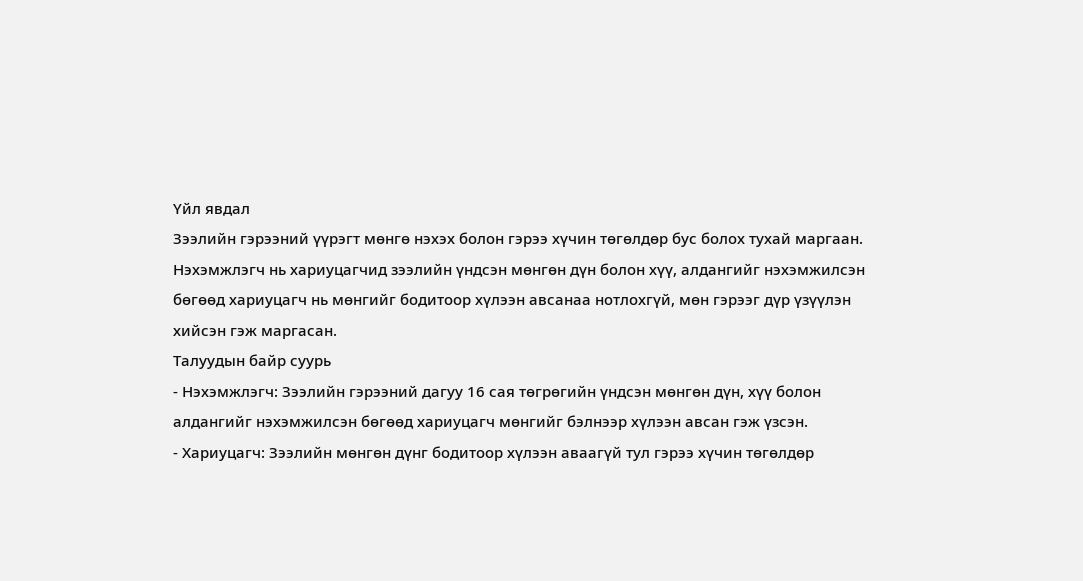Үйл явдал
Зээлийн гэрээний үүрэгт мөнгө нэхэх болон гэрээ хүчин төгөлдөр бус болох тухай маргаан. Нэхэмжлэгч нь хариуцагчид зээлийн үндсэн мөнгөн дүн болон хүү, алдангийг нэхэмжилсэн бөгөөд хариуцагч нь мөнгийг бодитоор хүлээн авсанаа нотлохгүй, мөн гэрээг дүр үзүүлэн хийсэн гэж маргасан.
Талуудын байр суурь
- Нэхэмжлэгч: Зээлийн гэрээний дагуу 16 сая төгрөгийн үндсэн мөнгөн дүн, хүү болон алдангийг нэхэмжилсэн бөгөөд хариуцагч мөнгийг бэлнээр хүлээн авсан гэж үзсэн.
- Хариуцагч: Зээлийн мөнгөн дүнг бодитоор хүлээн аваагүй тул гэрээ хүчин төгөлдөр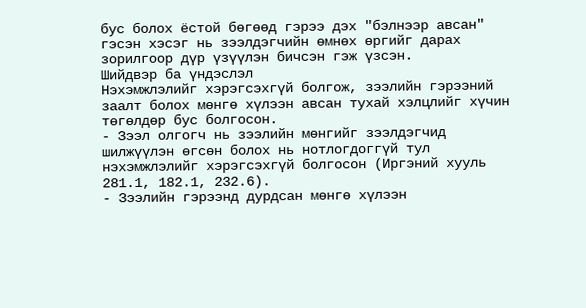бус болох ёстой бөгөөд гэрээ дэх "бэлнээр авсан" гэсэн хэсэг нь зээлдэгчийн өмнөх өргийг дарах зорилгоор дүр үзүүлэн бичсэн гэж үзсэн.
Шийдвэр ба үндэслэл
Нэхэмжлэлийг хэрэгсэхгүй болгож, зээлийн гэрээний заалт болох мөнгө хүлээн авсан тухай хэлцлийг хүчин төгөлдөр бус болгосон.
- Зээл олгогч нь зээлийн мөнгийг зээлдэгчид шилжүүлэн өгсөн болох нь нотлогдоггүй тул нэхэмжлэлийг хэрэгсэхгүй болгосон (Иргэний хууль 281.1, 182.1, 232.6).
- Зээлийн гэрээнд дурдсан мөнгө хүлээн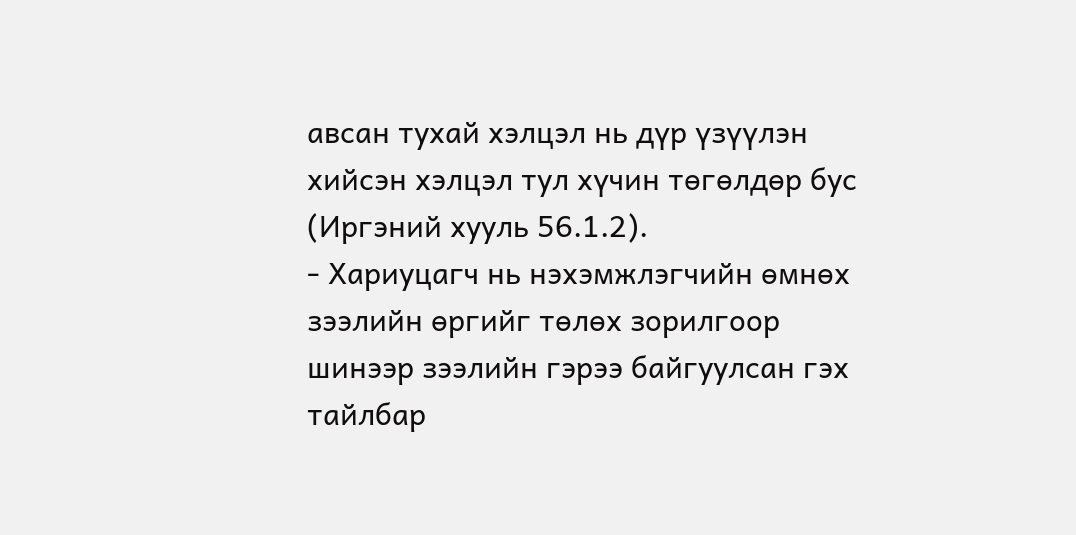авсан тухай хэлцэл нь дүр үзүүлэн хийсэн хэлцэл тул хүчин төгөлдөр бус (Иргэний хууль 56.1.2).
- Хариуцагч нь нэхэмжлэгчийн өмнөх зээлийн өргийг төлөх зорилгоор шинээр зээлийн гэрээ байгуулсан гэх тайлбар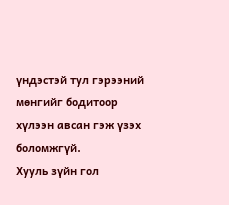үндэстэй тул гэрээний мөнгийг бодитоор хүлээн авсан гэж үзэх боломжгүй.
Хууль зүйн гол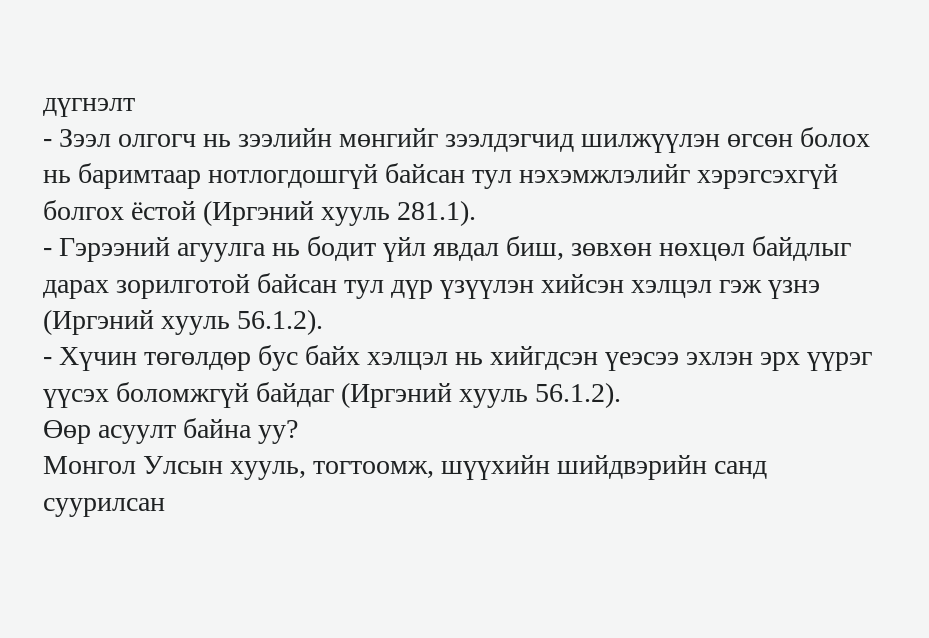дүгнэлт
- Зээл олгогч нь зээлийн мөнгийг зээлдэгчид шилжүүлэн өгсөн болох нь баримтаар нотлогдошгүй байсан тул нэхэмжлэлийг хэрэгсэхгүй болгох ёстой (Иргэний хууль 281.1).
- Гэрээний агуулга нь бодит үйл явдал биш, зөвхөн нөхцөл байдлыг дарах зорилготой байсан тул дүр үзүүлэн хийсэн хэлцэл гэж үзнэ (Иргэний хууль 56.1.2).
- Хүчин төгөлдөр бус байх хэлцэл нь хийгдсэн үеэсээ эхлэн эрх үүрэг үүсэх боломжгүй байдаг (Иргэний хууль 56.1.2).
Өөр асуулт байна уу?
Монгол Улсын хууль, тогтоомж, шүүхийн шийдвэрийн санд суурилсан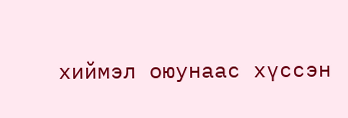хиймэл оюунаас хүссэн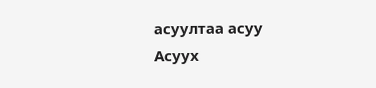асуултаа асуу
Асуух